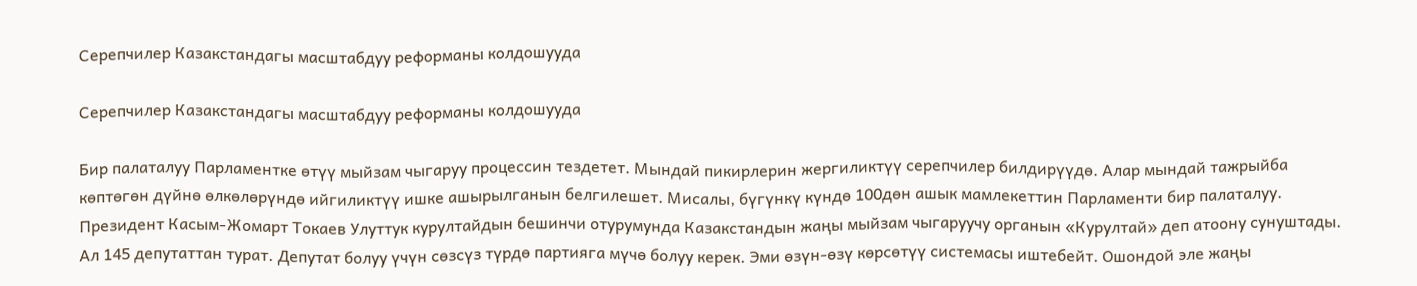Серепчилер Казакстандагы масштабдуу реформаны колдошууда

Серепчилер Казакстандагы масштабдуу реформаны колдошууда

Бир палаталуу Парламентке өтүү мыйзам чыгаруу процессин тездетет. Мындай пикирлерин жергиликтүү серепчилер билдирүүдө. Алар мындай тажрыйба көптөгөн дүйнө өлкөлөрүндө ийгиликтүү ишке ашырылганын белгилешет. Мисалы, бүгүнкү күндө 100дөн ашык мамлекеттин Парламенти бир палаталуу. Президент Касым-Жомарт Токаев Улуттук курултайдын бешинчи отурумунда Казакстандын жаңы мыйзам чыгаруучу органын «Курултай» деп атоону сунуштады. Ал 145 депутаттан турат. Депутат болуу үчүн сөзсүз түрдө партияга мүчө болуу керек. Эми өзүн-өзү көрсөтүү системасы иштебейт. Ошондой эле жаңы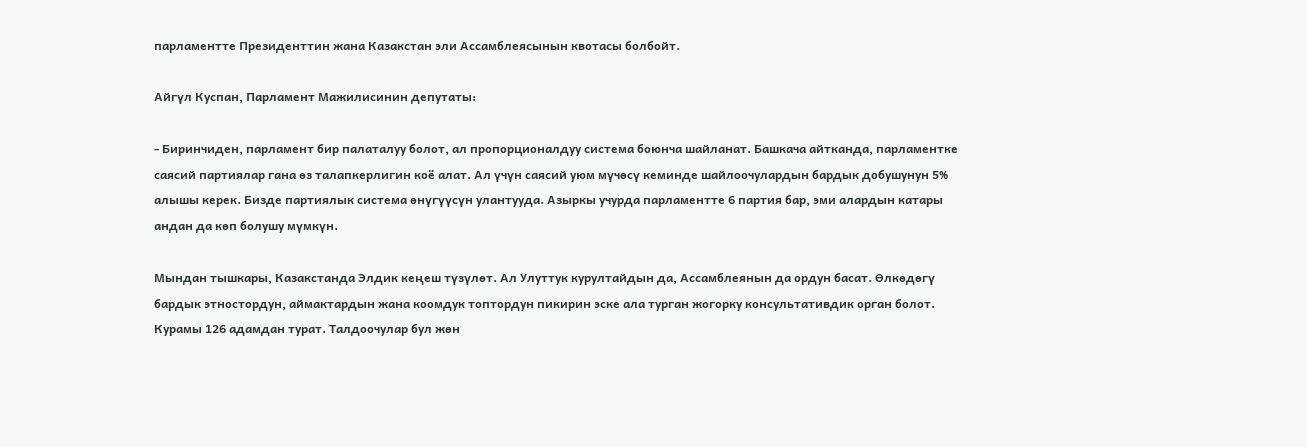парламентте Президенттин жана Казакстан эли Ассамблеясынын квотасы болбойт.

Айгүл Куспан, Парламент Мажилисинин депутаты:

- Биринчиден, парламент бир палаталуу болот, ал пропорционалдуу система боюнча шайланат. Башкача айтканда, парламентке саясий партиялар гана өз талапкерлигин коё алат. Ал үчүн саясий уюм мүчөсү кеминде шайлоочулардын бардык добушунун 5% алышы керек. Бизде партиялык система өнүгүүсүн улантууда. Азыркы учурда парламентте 6 партия бар, эми алардын катары андан да көп болушу мүмкүн.

Мындан тышкары, Казакстанда Элдик кеңеш түзүлөт. Ал Улуттук курултайдын да, Ассамблеянын да ордун басат. Өлкөдөгү бардык этностордун, аймактардын жана коомдук топтордун пикирин эске ала турган жогорку консультативдик орган болот. Курамы 126 адамдан турат. Талдоочулар бул жөн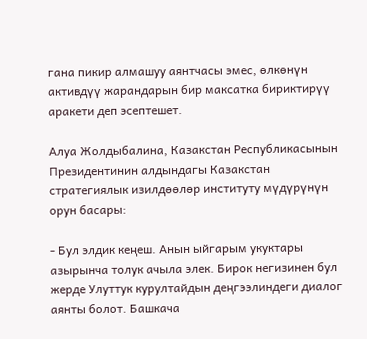гана пикир алмашуу аянтчасы эмес, өлкөнүн активдүү жарандарын бир максатка бириктирүү аракети деп эсептешет.

Алуа Жолдыбалина, Казакстан Республикасынын Президентинин алдындагы Казакстан стратегиялык изилдөөлөр институту мүдүрүнүн орун басары:

- Бул элдик кеңеш. Анын ыйгарым укуктары азырынча толук ачыла элек. Бирок негизинен бул жерде Улуттук курултайдын деңгээлиндеги диалог аянты болот. Башкача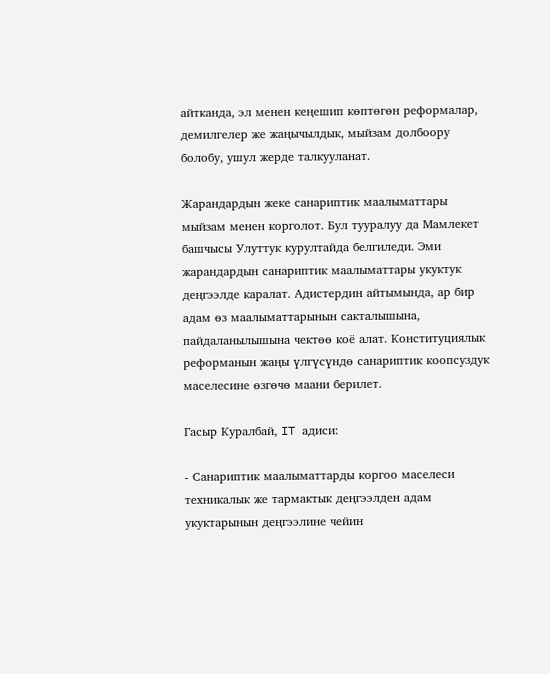айтканда, эл менен кеңешип көптөгөн реформалар, демилгелер же жаңычылдык, мыйзам долбоору болобу, ушул жерде талкууланат.

Жарандардын жеке санариптик маалыматтары мыйзам менен корголот. Бул тууралуу да Мамлекет башчысы Улуттук курултайда белгиледи. Эми жарандардын санариптик маалыматтары укуктук деңгээлде каралат. Адистердин айтымында, ар бир адам өз маалыматтарынын сакталышына, пайдаланылышына чектөө коё алат. Конституциялык реформанын жаңы үлгүсүндө санариптик коопсуздук маселесине өзгөчө маани берилет.

Гасыр Куралбай, IT адиси:

- Санариптик маалыматтарды коргоо маселеси техникалык же тармактык деңгээлден адам укуктарынын деңгээлине чейин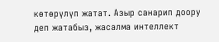көтөрүлүп жатат. Азыр санарип доору деп жатабыз, жасалма интеллект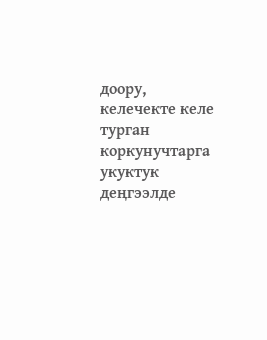доору, келечекте келе турган коркунучтарга укуктук деңгээлде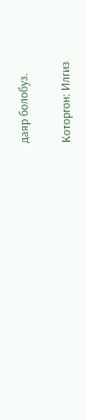даяр болобуз.

Которгон: Илгиз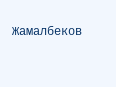Жамалбеков